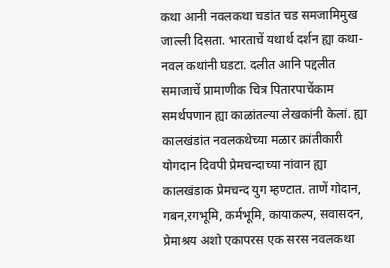कथा आनी नवलकथा चडांत चड समजामिमुख जाल्ली दिसता. भारताचें यथार्थ दर्शन ह्या कथा-नवल कथांनी घडटा. दलीत आनि पद्दलीत समाजाचें प्रामाणीक चित्र पितारपाचेंकाम समर्थपणान ह्या काळांतल्या लेखकांनी केलां. ह्या कालखंडांत नवलकथेच्या मळार क्रांतीकारी योगदान दिवपी प्रेमचन्दाच्या नांवान ह्या कालखंडाक प्रेमचन्द युग म्हण्टात. ताणें गोदान, गबन,रगभूमि, कर्मभूमि, कायाकल्प, सवासदन, प्रेमाश्रय अशो एकापरस एक सरस नवलकथा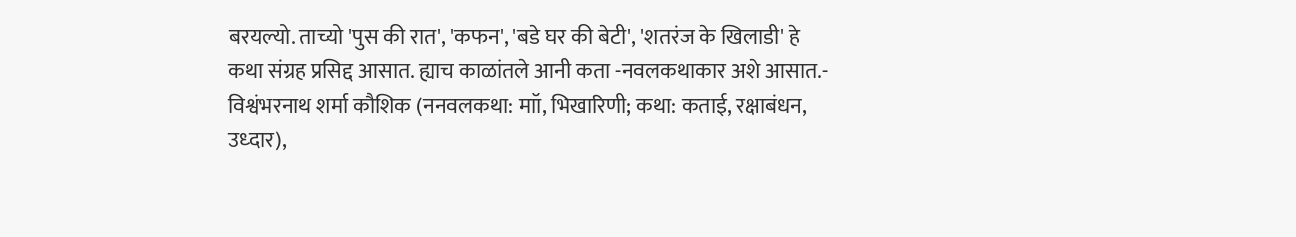बरयल्यो. ताच्यो 'पुस की रात', 'कफन', 'बडे घर की बेटी', 'शतरंज के खिलाडी' हे कथा संग्रह प्रसिद्द आसात. ह्याच काळांतले आनी कता -नवलकथाकार अशे आसात.- विश्वंभरनाथ शर्मा कौशिक (ननवलकथा: माॉ, भिखारिणी; कथा: कताई, रक्षाबंधन, उध्दार),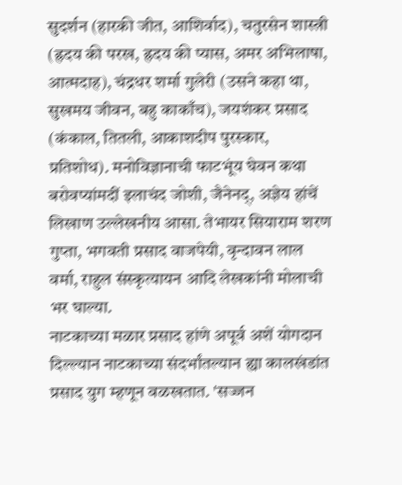सुदर्शन (हारकी जीत, आशिर्वाद), चतुरसेन शास्त्री (ह्रदय की परख, ह्रदय की प्यास, अमर अभिलाषा, आत्मदाह), चंद्रधर शर्मा गुलेरी (उसने कहा था, सुखमय जीवन, बहु काकाँच), जयशंकर प्रसाद (कंकाल, तितली, आकाशदीप पुरस्कार, प्रतिशोध). मनोविज्ञानाची फाटभूंय घेवन कथा बरोवप्यांमदीं इलाचंद जोशी, जैनेनद्, अज्ञेय हांचें लिखाण उल्लेखनीय आसा. तेभायर सियाराम शरण गुप्ता, भगवती प्रसाद वाजपेयी, वृन्दावन लाल वर्मा, राहुल संस्कृत्यायन आदि लेखकांनी मोलाची भर घाल्या.
नाटकाच्या मळार प्रसाद हांणे अपूर्व अशें योगदान दिल्ल्यान नाटकाच्या संदर्भांतल्यान ह्या कालखंडांत प्रसाद युग म्हणून वळखतात. 'सज्जन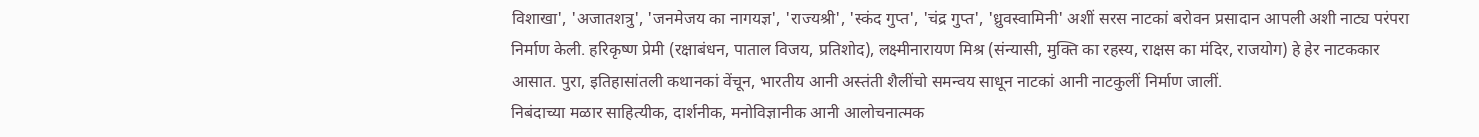विशाखा', 'अजातशत्रु', 'जनमेजय का नागयज्ञ', 'राज्यश्री', 'स्कंद गुप्त', 'चंद्र गुप्त', 'ध्रुवस्वामिनी' अशीं सरस नाटकां बरोवन प्रसादान आपली अशी नाट्य परंपरा निर्माण केली. हरिकृष्ण प्रेमी (रक्षाबंधन, पाताल विजय, प्रतिशोद), लक्ष्मीनारायण मिश्र (संन्यासी, मुक्ति का रहस्य, राक्षस का मंदिर, राजयोग) हे हेर नाटककार आसात. पुरा, इतिहासांतली कथानकां वेंचून, भारतीय आनी अस्तंती शैलींचो समन्वय साधून नाटकां आनी नाटकुलीं निर्माण जालीं.
निबंदाच्या मळार साहित्यीक, दार्शनीक, मनोविज्ञानीक आनी आलोचनात्मक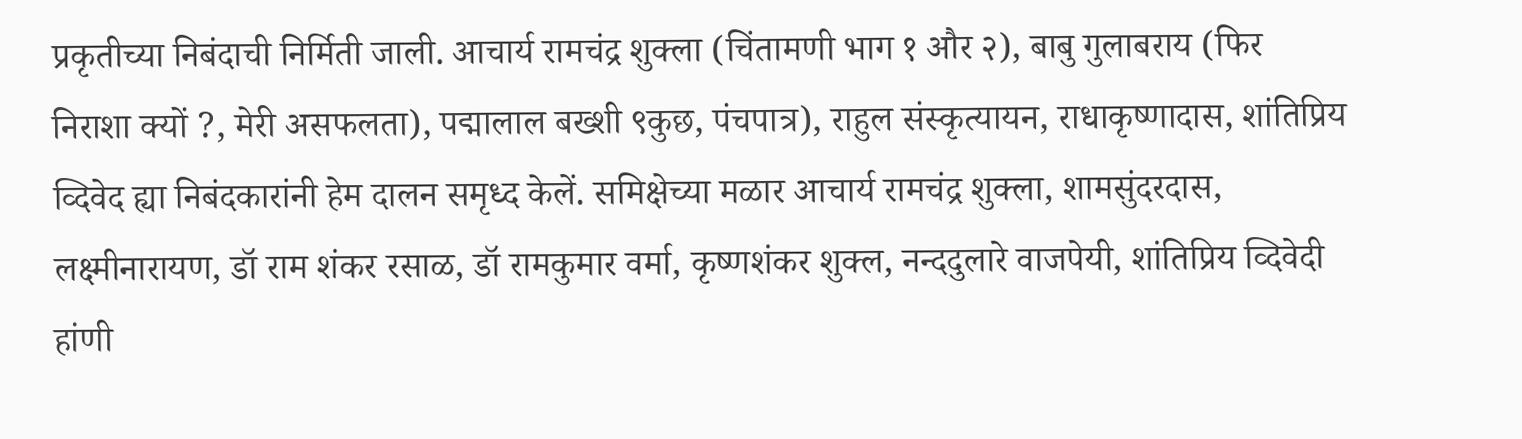प्रकृतीच्या निबंदाची निर्मिती जाली. आचार्य रामचंद्र शुक्ला (चिंतामणी भाग १ और २), बाबु गुलाबराय (फिर निराशा क्यों ?, मेरी असफलता), पद्मालाल बख्शी ९कुछ, पंचपात्र), राहुल संस्कृत्यायन, राधाकृष्णादास, शांतिप्रिय व्दिवेद ह्या निबंदकारांनी हेम दालन समृध्द केलें. समिक्षेच्या मळार आचार्य रामचंद्र शुक्ला, शामसुंदरदास, लक्ष्मीनारायण, डॉ राम शंकर रसाळ, डॉ रामकुमार वर्मा, कृष्णशंकर शुक्ल, नन्ददुलारे वाजपेयी, शांतिप्रिय व्दिवेदी हांणी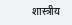शास्त्रीय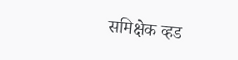समिक्षेक व्हड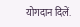योगदान दिलें.